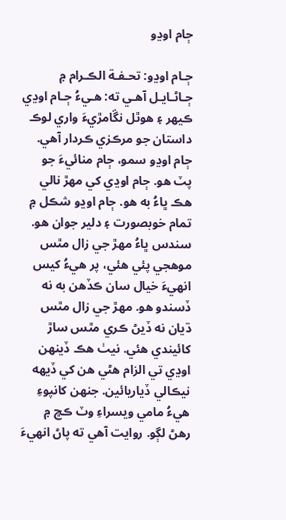ڄام اوڍو

ڄـام اوڍو: تحـفـة الڪـرام ۾ ڄـاڻـايـل آهـي ته: هـيءُ ڄـام اوڍي ڪيهر ۽ هوٿل نڱامڙيءَ واري لوڪ داستان جو مرڪزي ڪردار آهي. ڄام اوڍو سمو، ڄام منائيءَ جو پٽ هو. ڄام اوڍي کي مهڙ نالي هڪ ڀاءُ به هو. ڄام اوڍو شڪل ۾ تمام خوبصورت ۽ دلير جوان هو. سندس ڀاءُ مهڙ جي زال مٿس موهجي پئي هئي، پر هيءُ کيس انهيءَ خيال سان ڪڏهن به نه ڏسندو هو. مهڙ جي زال مٿس ڌيان نه ڏيڻ ڪري مٿس ساڙ کائيندي هئي. نيٺ هڪ ڏينهن اوڍي تي الزام هڻي هن کي ڏيهه نيڪالي ڏياريائين. جنهن کانپوءِ هيءُ مامي ويسراءِ وٽ ڪڇ ۾ رهڻ لڳو. روايت آهي ته پاڻ انهيءَ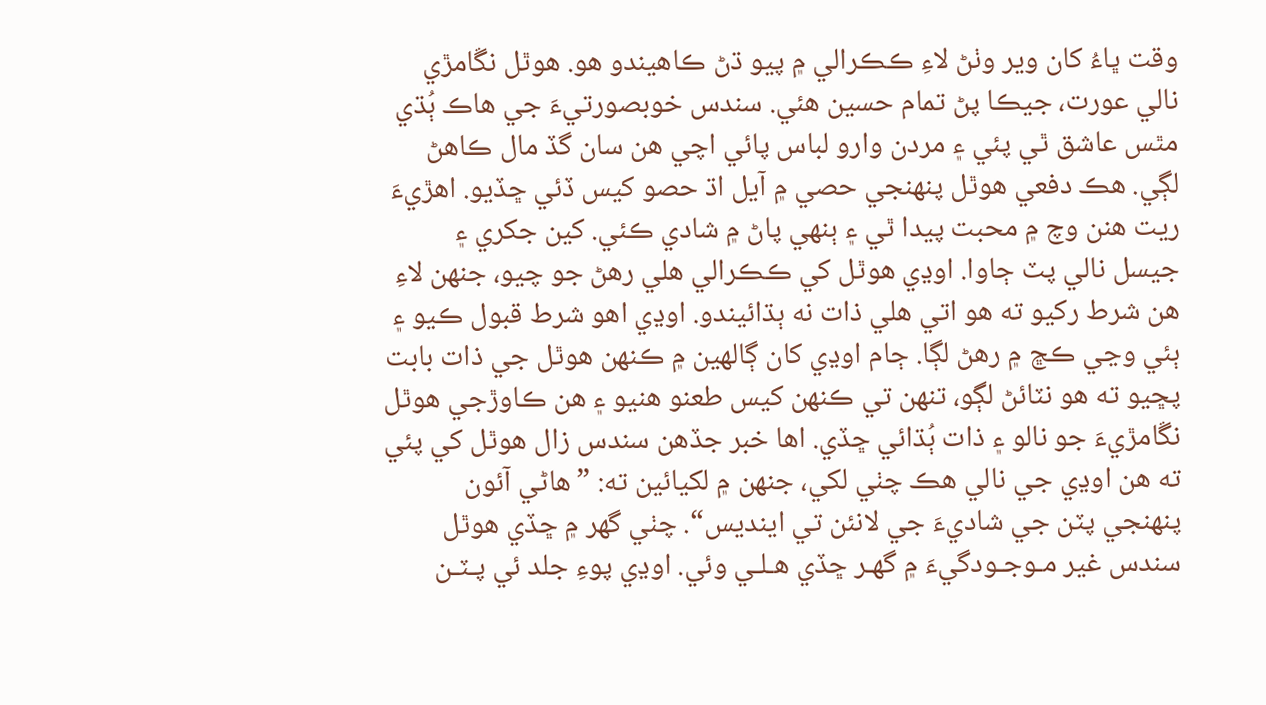وقت ڀاءُ کان وير وٺڻ لاءِ ڪڪرالي ۾ پيو ڌڻ ڪاهيندو هو. هوٿل نڱامڙي نالي عورت، جيڪا پڻ تمام حسين هئي. سندس خوبصورتيءَ جي هاڪ ٻُڌي مٿس عاشق ٿي پئي ۽ مردن وارو لباس پائي اچي هن سان گڏ مال ڪاهڻ لڳي. هڪ دفعي هوٿل پنهنجي حصي ۾ آيل اڌ حصو کيس ڏئي ڇڏيو. اهڙيءَ ريت هنن وچ ۾ محبت پيدا ٿي ۽ ٻنهي پاڻ ۾ شادي ڪئي. کين جکري ۽ جيسل نالي پٽ ڄاوا. اوڍي هوٿل کي ڪڪرالي هلي رهڻ جو چيو، جنهن لاءِ هن شرط رکيو ته هو اتي هلي ذات نه ٻڌائيندو. اوڍي اهو شرط قبول ڪيو ۽ ٻئي وڃي ڪڇ ۾ رهڻ لڳا. ڄام اوڍي کان ڳالهين ۾ ڪنهن هوٿل جي ذات بابت پڇيو ته هو نٽائڻ لڳو، تنهن تي ڪنهن کيس طعنو هنيو ۽ هن ڪاوڙجي هوٿل نڱامڙيءَ جو نالو ۽ ذات ٻُڌائي ڇڏي. اها خبر جڏهن سندس زال هوٿل کي پئي ته هن اوڍي جي نالي هڪ چٺي لکي، جنهن ۾ لکيائين ته: ”هاڻي آئون پنهنجي پٽن جي شاديءَ جي لانئن تي اينديس“. چٺي گهر ۾ ڇڏي هوٿل سندس غير مـوجـودگيءَ ۾ گهـر ڇڏي هـلـي وئي. اوڍي پوءِ جلد ئي پـٽـن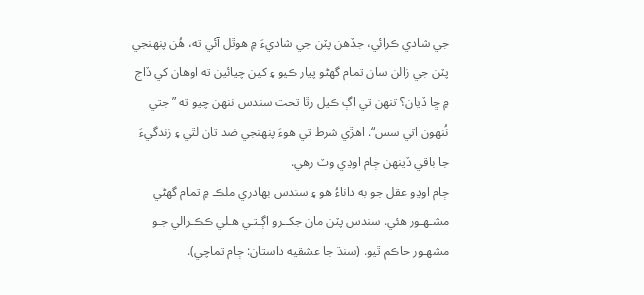جي شادي ڪرائي، جڏهن پٽن جي شاديءَ ۾ هوٿل آئي ته، هُن پنهنجي پٽن جي زالن سان تمام گهڻو پيار ڪيو ۽ کين چيائين ته اوهان کي ڏاج ۾ ڇا ڏيان؟ تنهن تي اڳ ڪيل رٿا تحت سندس ننهن چيو ته ”جتي نُنهون اتي سس“. اهڙي شرط تي هوءَ پنهنجي ضد تان لٿي ۽ زندگيءَ جا باقي ڏينهن ڄام اوڍي وٽ رهي.
ڄام اوڍو عقل جو به داناءُ هو ۽ سندس بهادري ملڪ ۾ تمام گهڻي مشـهـور هئي. سندس پٽن مان جکــرو اڳـتـي هـلي ڪڪـرالي جـو مشهـور حاڪم ٿيو. (سنڌ جا عشقيه داستان: ڄام تماچي).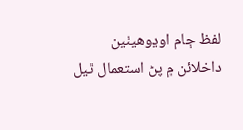لفظ ڄام اوڍوھيٺين داخلائن ۾ پڻ استعمال ٿيل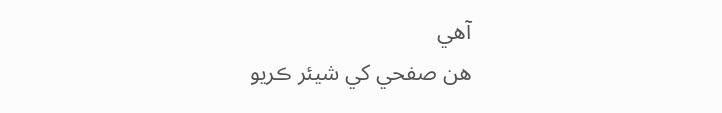آھي
هن صفحي کي شيئر ڪريو